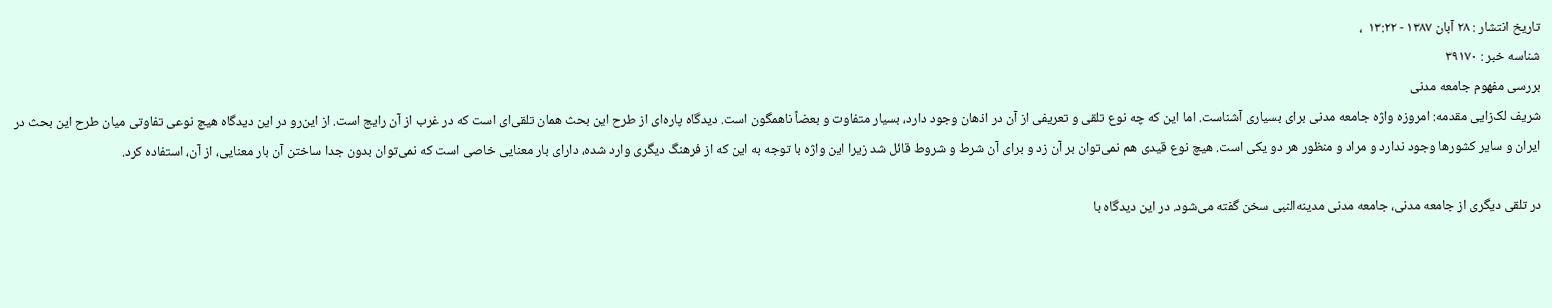تاریخ انتشار : ۲۸ آبان ۱۳۸۷ - ۱۳:۲۲  ،
شناسه خبر : ۳۹۱۷۰
بررسی مفهوم جامعه مدنی
شریف لک‌‌زایی مقدمه: امروزه واژه جامعه مدنی برای بسیاری آشناست. اما این که چه نوع تلقی و تعریفی از آن در اذهان وجود دارد، بسیار متفاوت و بعضاً ناهمگون است. دیدگاه پاره‌‌ای از طرح این بحث همان تلقی‌‌ای است که در غرب از آن رایج است. از این‌‌رو در این دیدگاه هیچ نوعی تفاوتی میان طرح این بحث در ایران و سایر کشورها وجود ندارد و مراد و منظور هر دو یکی است. هیچ نوع قیدی هم نمی‌‌توان بر آن زد و برای آن شرط و شروط قائل شد زیرا این واژه با توجه به این که از فرهنگ دیگری وارد شده، دارای بار معنایی خاصی است که نمی‌‌توان بدون جدا ساختن آن بار معنایی، از آن، استفاده کرد.

در تلقی دیگری از جامعه مدنی، جامعه مدنی مدینه‌‌النبی سخن گفته می‌‌شود. در این دیدگاه با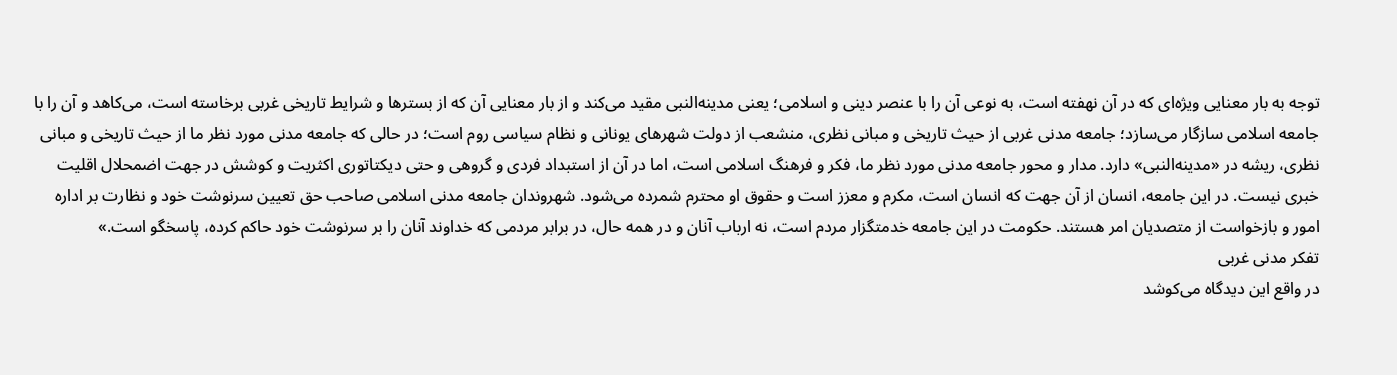توجه به بار معنایی ویژه‌‌ای که در آن نهفته است، به نوعی آن را با عنصر دینی و اسلامی؛ یعنی مدینه‌‌النبی مقید می‌‌کند و از بار معنایی آن که از بسترها و شرایط تاریخی غربی برخاسته است، می‌‌کاهد و آن را با جامعه اسلامی سازگار می‌‌سازد؛ جامعه مدنی غربی از حیث تاریخی و مبانی نظری، منشعب از دولت شهرهای یونانی و نظام سیاسی روم است؛ در حالی که جامعه مدنی مورد نظر ما از حیث تاریخی و مبانی نظری، ریشه در «مدینه‌‌النبی» دارد. مدار و محور جامعه مدنی مورد نظر ما، فکر و فرهنگ اسلامی است، اما در آن از استبداد فردی و گروهی و حتی دیکتاتوری اکثریت و کوشش در جهت اضمحلال اقلیت خبری نیست. در این جامعه، انسان از آن جهت که انسان است، مکرم و معزز است و حقوق او محترم شمرده می‌‌شود. شهروندان جامعه مدنی اسلامی صاحب حق تعیین سرنوشت خود و نظارت بر اداره امور و بازخواست از متصدیان امر هستند. حکومت در این جامعه خدمتگزار مردم است، نه ارباب آنان و در همه حال، در برابر مردمی که خداوند آنان را بر سرنوشت خود حاکم کرده، پاسخگو است.»
تفکر مدنی غربی
در واقع این دیدگاه می‌‌کوشد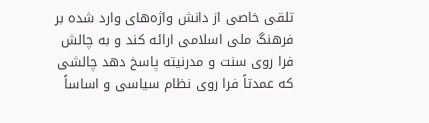تلقی خاصی از دانش واژه‌‌های وارد شده بر فرهنگ ملی اسلامی ارائه کند و به چالش فرا روی سنت و مدرنیته پاسخ دهد چالشی که عمدتاً فرا روی نظام سیاسی و اساساً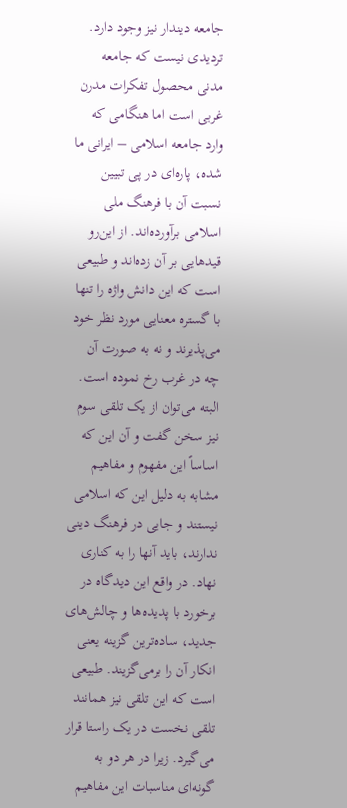جامعه دیندار نیز وجود دارد. تردیدی نیست که جامعه مدنی محصول تفکرات مدرن غربی است اما هنگامی که وارد جامعه اسلامی – ایرانی ما شده، پاره‌‌ای در پی تبیین نسبت آن با فرهنگ ملی اسلامی برآورده‌‌اند. از این‌‌رو قیدهایی بر آن زده‌‌اند و طبیعی است که این دانش واژه را تنها با گستره معنایی مورد نظر خود می‌پذیرند و نه به صورت آن چه در غرب رخ نموده است. البته می‌‌توان از یک تلقی سوم نیز سخن گفت و آن این که اساساً این مفهوم و مفاهیم مشابه به دلیل این که اسلامی نیستند و جایی در فرهنگ دینی ندارند، باید آنها را به کناری نهاد. در واقع این دیدگاه در برخورد با پدیده‌‌ها و چالش‌های جدید، ساده‌‌ترین گزینه یعنی انکار آن را برمی‌‌گزیند. طبیعی است که این تلقی نیز همانند تلقی نخست در یک راستا قرار می‌‌گیرد. زیرا در هر دو به گونه‌‌ای مناسبات این مفاهیم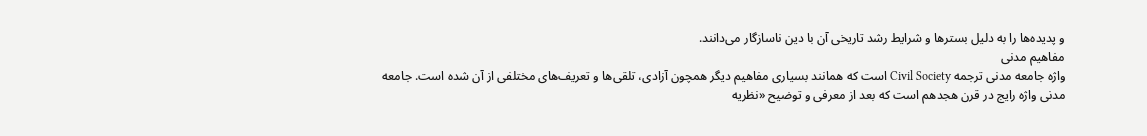و پدیده‌‌ها را به دلیل بسترها و شرایط رشد تاریخی آن با دین ناسازگار می‌‌دانند.
مفاهیم مدنی
واژه جامعه مدنی ترجمه Civil Society است که همانند بسیاری مفاهیم دیگر همچون آزادی، تلقی‌‌ها و تعریف‌‌های مختلفی از آن شده است. جامعه مدنی واژه رایج در قرن هجدهم است که بعد از معرفی و توضیح «نظریه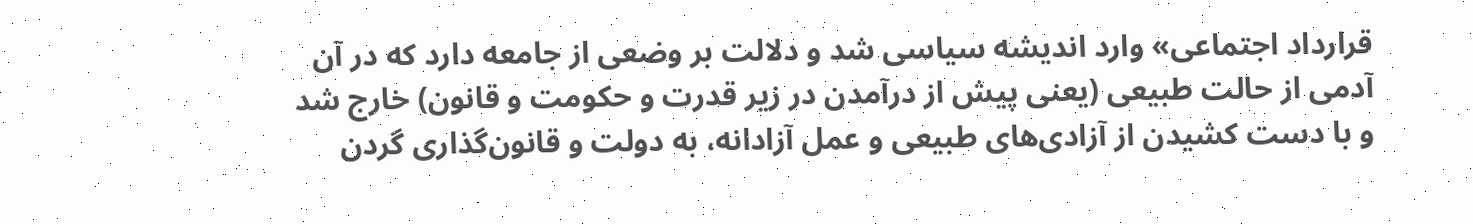قرارداد اجتماعی» وارد اندیشه سیاسی شد و دلالت بر وضعی از جامعه دارد که در آن آدمی از حالت طبیعی (یعنی پیش از درآمدن در زیر قدرت و حکومت و قانون) خارج شد و با دست کشیدن از آزادی‌‌های طبیعی و عمل آزادانه، به دولت و قانون‌‌گذاری گردن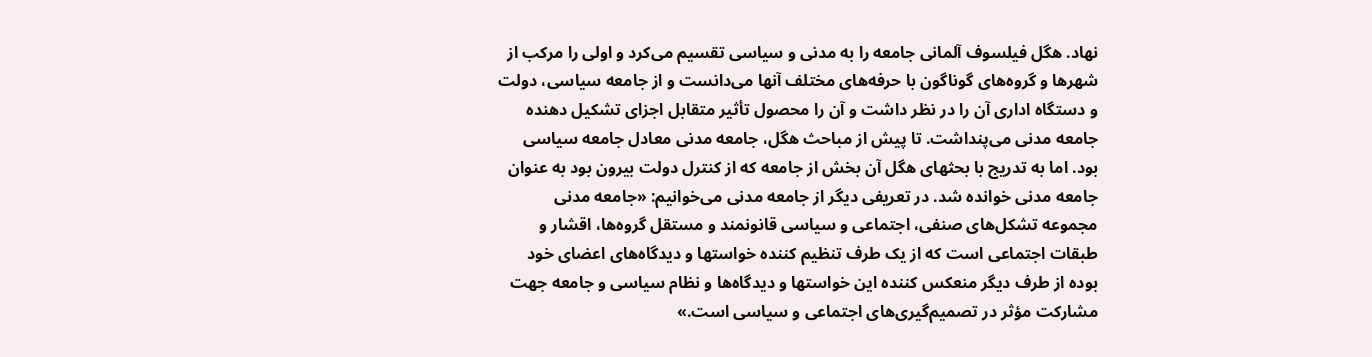نهاد. هگل فیلسوف آلمانی جامعه را به مدنی و سیاسی تقسیم می‌‌کرد و اولی را مرکب از شهرها و گروه‌‌های گوناگون با حرفه‌‌های مختلف آنها می‌‌دانست و از جامعه سیاسی، دولت و دستگاه اداری آن را در نظر داشت و آن را محصول تأثیر متقابل اجزای تشکیل دهنده جامعه مدنی می‌‌پنداشت. تا پیش از مباحث هگل، جامعه مدنی معادل جامعه سیاسی بود. اما به تدریج با بحثهای هگل آن بخش از جامعه که از کنترل دولت بیرون بود به عنوان جامعه مدنی خوانده شد. در تعریفی دیگر از جامعه مدنی می‌‌خوانیم: «جامعه مدنی مجموعه تشکل‌‌های صنفی، اجتماعی و سیاسی قانونمند و مستقل گروه‌‌ها، اقشار و طبقات اجتماعی است که از یک طرف تنظیم کننده خواستها و دیدگاه‌‌های اعضای خود بوده از طرف دیگر منعکس کننده این خواستها و دیدگاه‌‌ها و نظام سیاسی و جامعه جهت مشارکت مؤثر در تصمیم‌گیری‌های اجتماعی و سیاسی است.»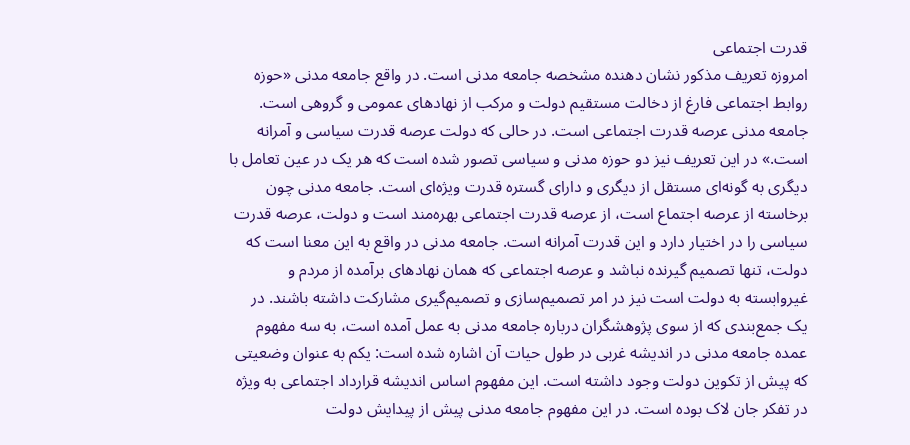قدرت اجتماعی
امروزه تعریف مذکور نشان دهنده مشخصه جامعه مدنی است. در واقع جامعه مدنی «حوزه روابط اجتماعی فارغ از دخالت مستقیم دولت و مرکب از نهادهای عمومی و گروهی است. جامعه مدنی عرصه قدرت اجتماعی است. در حالی که دولت عرصه قدرت سیاسی و آمرانه است.» در این تعریف نیز دو حوزه مدنی و سیاسی تصور شده است که هر یک در عین تعامل با دیگری به گونه‌‌ای مستقل از دیگری و دارای گستره قدرت ویژه‌‌ای است. جامعه مدنی چون برخاسته از عرصه اجتماع است، از عرصه قدرت اجتماعی بهره‌‌مند است و دولت، عرصه قدرت سیاسی را در اختیار دارد و این قدرت آمرانه است. جامعه مدنی در واقع به این معنا است که دولت، تنها تصمیم گیرنده نباشد و عرصه اجتماعی که همان نهادهای برآمده از مردم و غیروابسته به دولت است نیز در امر تصمیم‌‌سازی و تصمیم‌‌گیری مشارکت داشته باشند. در یک جمع‌‌بندی که از سوی پژوهشگران درباره جامعه مدنی به عمل آمده است، به سه مفهوم عمده جامعه مدنی در اندیشه غربی در طول حیات آن اشاره شده است: یکم به عنوان وضعیتی که پیش از تکوین دولت وجود داشته است. این مفهوم اساس اندیشه قرارداد اجتماعی به ویژه در تفکر جان لاک بوده است. در این مفهوم جامعه مدنی پیش از پیدایش دولت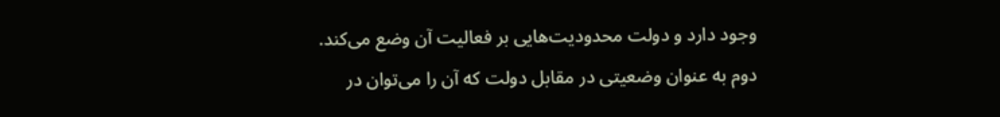وجود دارد و دولت محدودیت‌هایی بر فعالیت آن وضع می‌‌کند.
دوم به عنوان وضعیتی در مقابل دولت که آن را می‌‌توان در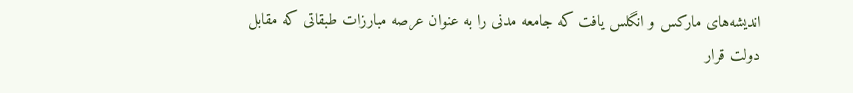اندیشه‌‌های مارکس و انگلس یافت که جامعه مدنی را به عنوان عرصه مبارزات طبقاتی که مقابل دولت قرار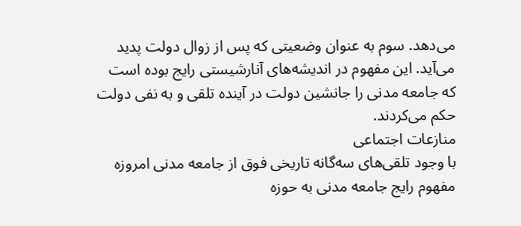می‌‌دهد. سوم به عنوان وضعیتی که پس از زوال دولت پدید می‌‌آید. این مفهوم در اندیشه‌‌های آنارشیستی رایج بوده است که جامعه مدنی را جانشین دولت در آینده تلقی و به نفی دولت حکم می‌‌کردند.
منازعات اجتماعی
با وجود تلقی‌‌های سه‌‌گانه تاریخی فوق از جامعه مدنی امروزه مفهوم رایج جامعه مدنی به حوزه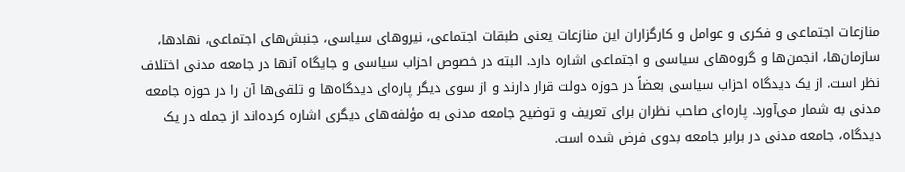منازعات اجتماعی و فکری و عوامل و کارگزاران این منازعات یعنی طبقات اجتماعی، نیروهای سیاسی، جنبش‌های اجتماعی، نهادها، سازمان‌ها، انجمن‌ها و گروه‌‌های سیاسی و اجتماعی اشاره دارد. البته در خصوص احزاب سیاسی و جایگاه آنها در جامعه مدنی اختلاف نظر است. از یک دیدگاه احزاب سیاسی بعضاً در حوزه دولت قرار دارند و از سوی دیگر پاره‌‌ای دیدگاه‌‌ها و تلقی‌‌ها آن را در حوزه جامعه مدنی به شمار می‌‌آورد. پاره‌‌ای صاحب نظران برای تعریف و توضیح جامعه مدنی به مؤلفه‌‌های دیگری اشاره کرده‌‌اند از جمله در یک دیدگاه، جامعه مدنی در برابر جامعه بدوی فرض شده است.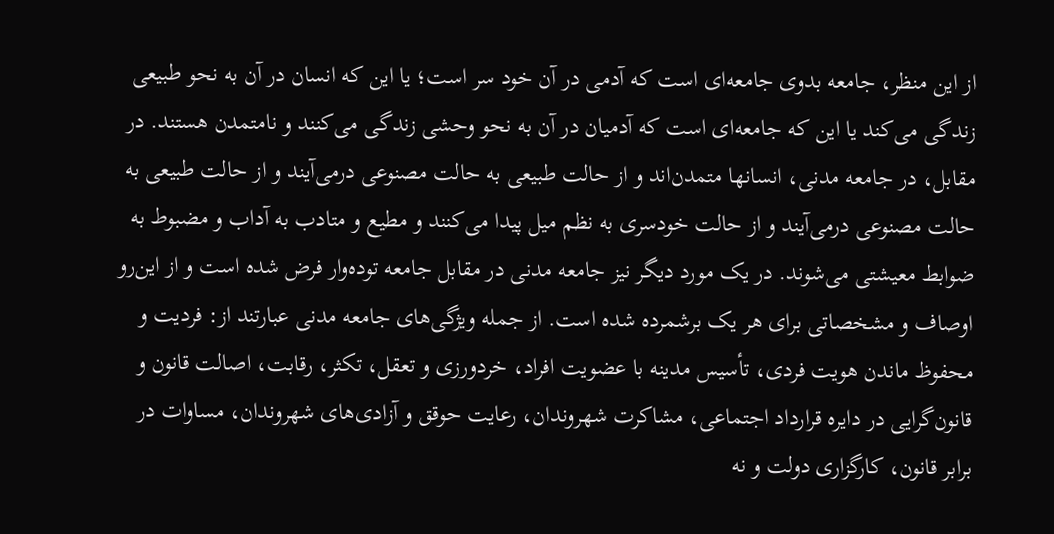از این منظر، جامعه بدوی جامعه‌‌ای است که آدمی در آن خود سر است؛ یا این که انسان در آن به نحو طبیعی زندگی می‌‌کند یا این که جامعه‌‌ای است که آدمیان در آن به نحو وحشی زندگی می‌‌کنند و نامتمدن هستند. در مقابل، در جامعه مدنی، انسانها متمدن‌‌اند و از حالت طبیعی به حالت مصنوعی درمی‌‌آیند و از حالت طبیعی به حالت مصنوعی درمی‌آیند و از حالت خودسری به نظم میل پیدا می‌‌کنند و مطیع و متادب به آداب و مضبوط به ضوابط معیشتی می‌‌شوند. در یک مورد دیگر نیز جامعه مدنی در مقابل جامعه توده‌‌وار فرض شده است و از این‌‌رو اوصاف و مشخصاتی برای هر یک برشمرده شده است. از جمله ویژگی‌‌های جامعه مدنی عبارتند از: فردیت و محفوظ ماندن هویت فردی، تأسیس مدینه با عضویت افراد، خردورزی و تعقل، تکثر، رقابت، اصالت قانون و قانون‌‌گرایی در دایره قرارداد اجتماعی، مشاکرت شهروندان، رعایت حوقق و آزادی‌‌های شهروندان، مساوات در برابر قانون، کارگزاری دولت و نه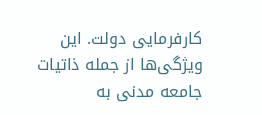کارفرمایی دولت. این ویژگی‌‌ها از جمله ذاتیات جامعه مدنی به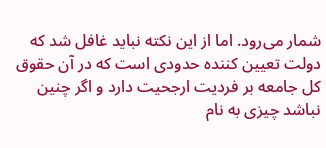شمار می‌‌رود. اما از این نکته نباید غافل شد که دولت تعیین کننده حدودی است که در آن حقوق کل جامعه بر فردیت ارجحیت دارد و اگر چنین نباشد چیزی به نام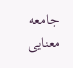جامعه معنایی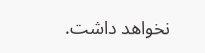نخواهد داشت.